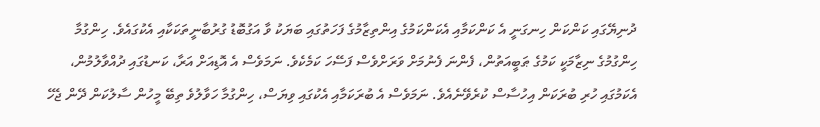ދުނިޔޭގައި ކަންކަން ހިނގަނީ އެ ކަންކަމާއި އެކަންކަމުގެ އިންތިޒާމުގެ ފަހަތުގައި ބަޔަކު ވާ އަގުބޮޑު ގުރުބާނީތަކަކާއި އެކުގައެވެ. ހިންގުމާ ހިންގުމުގެ ނިޒާމަކީ ކަމުގެ ޠަބީއަތުން، ފެންނަ ފެނުމަށް ވަރަށްވެސް ފަސޭހަ ކަމެކެވެ. ނަމަވެސް އެ އޮޑިއަށް އަރާ، ކަނޑުގައި ދުއްވާލުމުން، އެކަމުގައި ހުރި ބުރަކަން އިހުސާސް ކުރެވޭނެއެވެ. ނަމަވެސް އެ ބުރަކަމާއި އެކުގައި ވިޔަސް، ހިންގުމާ ހަވާލުވެ ތިބޭ މީހުން ސާލުކަން ދޭން ޖެހޭ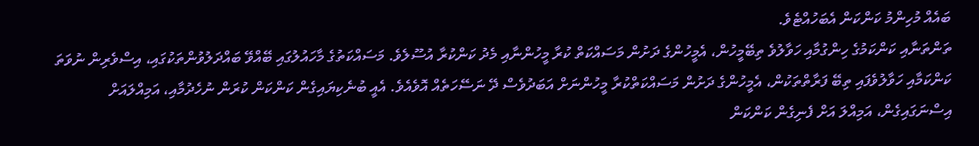ބައެއް މުހިންމު ކަންކަން އެބަހުއްޓެވެ.
ތަންތަނާއި ކަންކަމުގެ ހިންގުމާއި ހަވާލުވެ ތިބޭމީހުން، އެމީހުންގެ ދަށުން މަސައްކަތް ކުރާ މީހުންނާއި މެދު ކަންކުރާ އުސޫލެވެ. މަސައްކަތުގެ މާހައުލުގައި ބޭއްވޭ ބައްދަލުވުންތަކުގައި، އިސްވެރިން ނުވަތަ ކަންކަމާއި ހަވާލުވެފައި ތިބޭ ފަރާތްތަކުން، އެމީހުންގެ ދަށުން މަސައްކަތްކުރާ މީހުންނަށް އަބަދުވެސް ދޭ ނަސޭހަތެއް އޮވެއެވެ. އެއީ ބުނެކިޔައިގެން ކަންކަން ކުރަން ނުހެދުމާއި، އަމިއްލައަށް އިސްނަގައިގެން، އަމިއްލަ އަށް ފެނިގެން ކަންކަން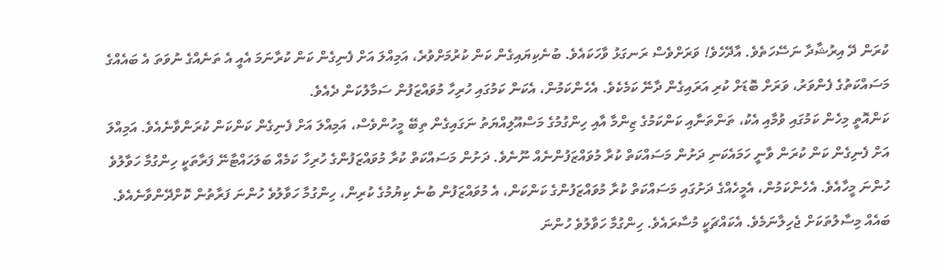ކުރަން ދޭ އިރުޝާދާ ނަސޭހަތެވެ. އާދޭހެވެ! ވަރަށްވެސް ރަނގަޅު ވާހަކައެވެ. ބުނެކިޔައިގެން ކަން ކުރުމަށްވުރެ، އަމިއްލަ އަށް ފެނިގެން ކަން ކުރާނަމަ އެއީ އެ ތަނެއްގެ ނުވަތަ އެ ބައެއްގެ މަސައްކަތުގެ ފެންވަރު، ވަރަށް ބޮޑަށް ކުރި އަރައިގެން ދާނޭ ކަމެކެވެ. އެހެންކަމުން، އެކަން ކަމުގައި ހުރިހާ މުވައްޒަފުން ސަމާލުކަން ދެއެވެ.
ކަންއޮތީ މިހެން ކަމުގައި ވުމާއި އެކު، ތަންތަނާއި ކަންކަމުގެ ޒިންމާ އާއި ހިންގުމުގެ މަސްއޫލިއްޔަތު ނަގައިގެން ތިބޭ މީހުންވެސް، އަމިއްލަ އަށް ފެނިގެން ކަންކަން ކުރަންވާނެއެވެ. އަމިއްލަ އަށް ފެނިގެން ކަން ކުރަން ވާނީ ހަމައެކަނި ދަށުން މަސައްކަތް ކުރާ މުވައްޒަފުންނެއް ނޫނެވެ. ދަށުން މަސައްކަތް ކުރާ މުވައްޒަފުންގެ ހުރިހާ ކަމެއް ބަލަހައްޓާނޭ ފަރާތަކީ ހިންގުމާ ހަވާލުވެ ހުންނަ މީހާއެވެ. އެހެންކަމުން، އެމީހެއްގެ ދަށުގައި މަސައްކަތް ކުރާ މުވައްޒަފުންގެ ކަންކަން، އެ މުވައްޒަފުން ބުނެ ކިޔުމުގެ ކުރިން، ހިންގުމާ ހަވާލުވެ ހުންނަ ފަރާތުން ކޮށްދޭންވާނެއެވެ.
ބައެއް މިސާލުތަކަށް ޖެހިލާނަމެވެ. އެކައްޗަކީ މުސާރައެވެ. ހިންގުމާ ހަވާލުވެ ހުންނަ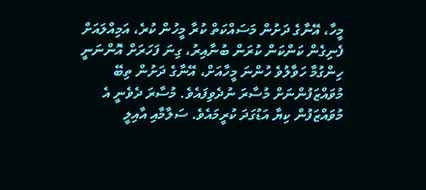މީހާ، އޭނާގެ ދަށުން މަސައްކަތް ކުރާ މީހުން ކުރެ، އަމިއްލައަށް ފެނިގެން ކަންކަން ކުރަން ބުނާއިރު، ގިނަ ފަހަރަށް އޮންނަނީ ހިންގުމާ ހަވާލުވެ ހުންނަ މީހާއަށް، އޭނާގެ ދަށުން ތިބޭ މުވައްޒަފުންނަށް މުސާރަ ނުދެވިފައެވެ. މުސާރަ ދެވެނީ އެ މުވައްޒަފުން ކިޔާ އަޑުގަދަ ކުރީމައެވެ. ސަލާމާއި އާއިލީ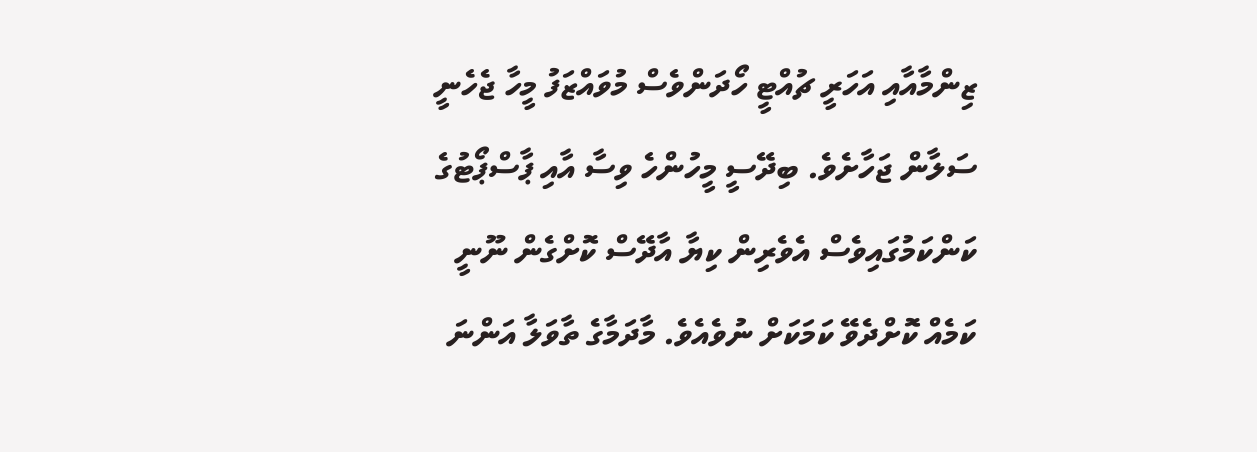ޒިންމާއާއި އަހަރީ ޗުއްޓީ ހޯދަންވެސް މުވައްޒަފު މީހާ ޖެހެނީ ސަލާން ޖަހާށެވެ. ބިދޭސީ މީހުންހެ ވިސާ އާއި ޕާސްޕޯޓުގެ ކަންކަމުގައިވެސް އެވެރިން ކިޔާ އާދޭސް ކޮށްގެން ނޫނީ ކަމެއް ކޮށްދެވޭ ކަމަކަށް ނުވެއެވެ. މާދަމާގެ ތާވަލާ އަންނަ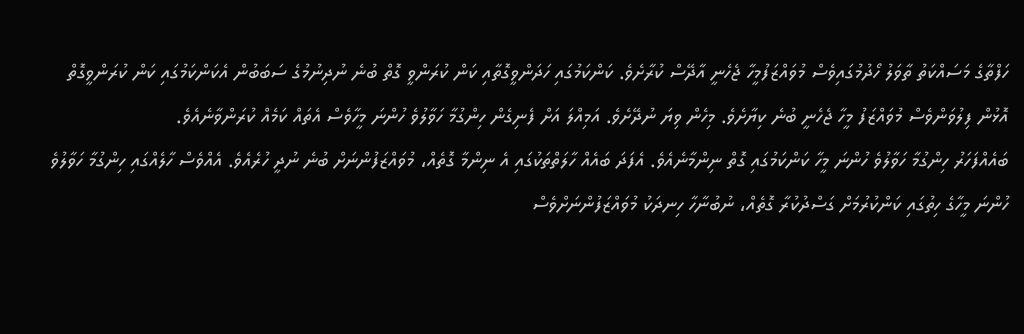ހަފްތާގެ މަސައްކަތު ތާވަލު ހޯދުމުގައިވެސް މުވައްޒަފުމީހާ ޖެހެނީ އާދޭސް ކުރާށެވެ. ކަންކަމުގައި ހަދަންވީގޮތާއި ކަން ކުރަންވީ ގޮތް ބުނެ ނުދިނުމުގެ ސަބަބުން އެކަންކަމުގައި ކަން ކުރަންވީގޮތް އޮޅުން ފިލުވަންވެސް މުވައްޒަފު މީހާ ޖެހެނީ ބުނެ ކިޔާށެވެ. މިހެން ވިޔަ ނުދޭށެވެ. އަމިއްލަ އަށް ފެނިގެން ހިންގުމާ ހަވާލުވެ ހުންނަ މީހާވެސް އެތައް ކަމެއް ކުރަންވާނެއެވެ.
ބައެއްފަހަރު ހިންގުމާ ހަވާލުވެ ހުންނަ މީހާ ކަންކަމުގައި ގޮތް ނިންމާނެއެވެ. އެފަދަ ބައެއް ހާލަތްތަކުގައި އެ ނިންމާ ގޮތެއް، މުވައްޒަފުންނަށް ބުނެ ނުދީ ހުރެއެވެ. އެއްވެސް ހާލެއްގައި ހިންގުމާ ހަވާލުވެ ހުންނަ މީހާގެ ހިތުގައި ކަންކުރުމަށް ގަސްދުކުރާ ގޮތެއް، ނުބުނާހާ ހިނދަކު މުވައްޒަފުންނަށްވެސް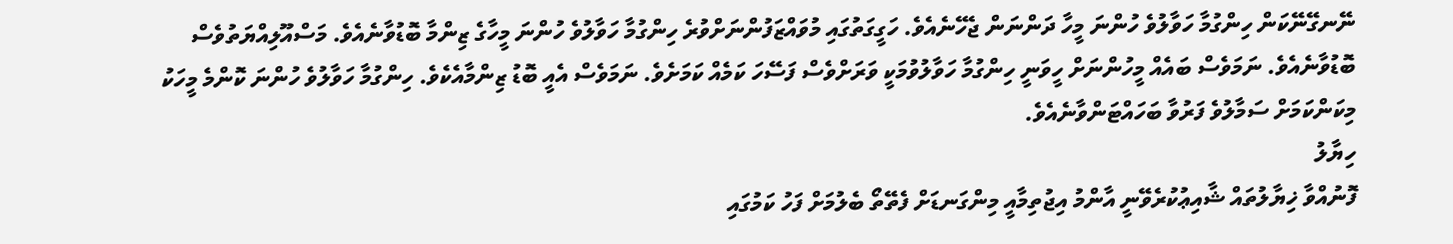ނޭނގޭނޭކަން ހިންގުމާ ހަވާލުވެ ހުންނަ މީހާ ދަންނަން ޖެހޭނެއެވެ. ހަގީގަތުގައި މުވައްޒަފުންނަށްވުރެ ހިންގުމާ ހަވާލުވެ ހުންނަ މީހާގެ ޒިންމާ ބޮޑުވާނެއެވެ. މަސްއޫލިއްޔަތުވެސް ބޮޑުވާނެއެވެ. ނަމަވެސް ބައެއް މީހުންނަށް ހީވަނީ ހިންގުމާ ހަވާލުވުމަކީ ވަރަށްވެސް ފަސޭހަ ކަމެއް ކަމަށެވެ. ނަމަވެސް އެއީ ބޮޑު ޒިންމާއެކެވެ. ހިންގުމާ ހަވާލުވެ ހުންނަ ކޮންމެ މީހަކު މިކަންކަމަށް ސަމާލުވެ ފަރުވާ ބަހައްޓަންވާނެއެވެ.
ހިޔާލު
ފޮނުއްވާ ޚިޔާލުތައް ޝާއިޢުކުރެވޭނީ އާންމު އިޖުތިމާއީ މިންގަނޑަށް ފެތޭތޯ ބެލުމަށް ފަހު ކަމުގައި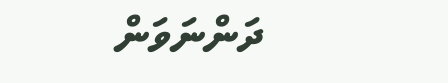ދަންނަވަން